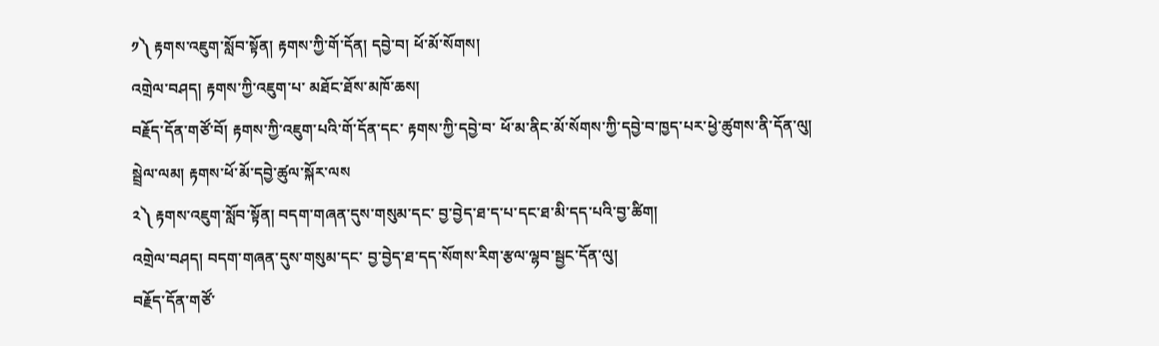༡༽ རྟགས་འཇུག་སློབ་སྟོན། རྟགས་ཀྱི་གོ་དོན། དབྱེ་བ། ཕོ་མོ་སོགས།
འགྲེལ་བཤད། རྟགས་ཀྱི་འཇུག་པ་ མཐོང་ཐོས་མཁོ་ཆས།
བརྗོད་དོན་གཙོ་བོ། རྟགས་ཀྱི་འཇུག་པའི་གོ་དོན་དང་ རྟགས་ཀྱི་དབྱེ་བ་ ཕོ་མ་ནིང་མོ་སོགས་ཀྱི་དབྱེ་བ་ཁྱད་པར་ཕྱེ་ཚུགས་ནི་དོན་ལུ།
སྦྲེལ་ལམ། རྟགས་ཕོ་མོ་དབྱེ་ཚུལ་སྐོར་ལས
༢༽ རྟགས་འཇུག་སློབ་སྟོན། བདག་གཞན་དུས་གསུམ་དང་ བྱ་བྱེད་ཐ་ད་པ་དང་ཐ་མི་དད་པའི་བྱ་ཚིག།
འགྲེལ་བཤད། བདག་གཞན་དུས་གསུམ་དང་ བྱ་བྱེད་ཐ་དད་སོགས་རིག་རྩལ་ལྷབ་སྦྱང་དོན་ལུ།
བརྗོད་དོན་གཙོ་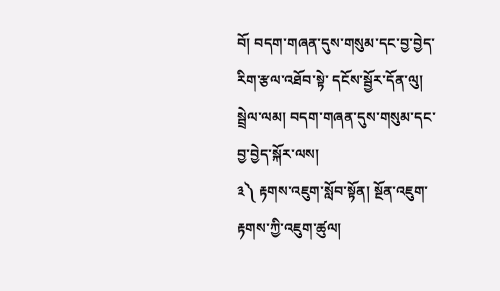བོ། བདག་གཞན་དུས་གསུམ་དང་བྱ་བྱེད་རིག་རྩལ་འཐོབ་སྟེ་ དངོས་སྦྱོར་དོན་ལུ།
སྦྲེལ་ལམ། བདག་གཞན་དུས་གསུམ་དང་ བྱ་བྱེད་སྐོར་ལས།
༣༽ རྟགས་འཇུག་སློབ་སྟོན། སྔོན་འཇུག་རྟགས་ཀྱི་འཇུག་ཚུལ།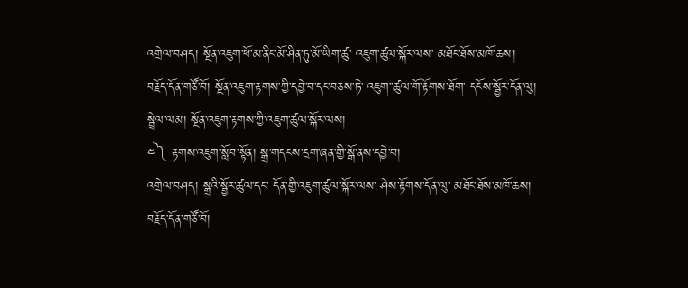འགྲེལ་བཤད། སྔོན་འཇུག་ཕོ་མ་ནིང་མོ་ཤིན་ཏུ་མོ་ཡིག་ཚུ་ འཇུག་ཚུལ་སྐོར་ལས་ མཐོང་ཐོས་མཁོ་ཆས།
བརྗོད་དོན་གཙོ་བོ། སྔོན་འཇུག་རྟགས་ཀྱི་དབྱེ་བ་དང་བཅས་ཏེ་ འཇུག་་ཚུལ་གོ་རྟོགས་ཐོག་ དངོས་སྦྱོར་དོན་ལུ།
སྦྲེལ་ལམ། སྔོན་འཇུག་རྟགས་ཀྱི་འཇུག་ཚུལ་སྐོར་ལས།
༤༽ རྟགས་འཇུག་སློབ་སྟོན། སྒྲ་གདངས་དྲག་ཞན་གྱི་སྒོ་ནས་དབྱེ་བ།
འགྲེལ་བཤད། སྒྲའི་སྦྱོར་ཚུལ་དང་ དོན་གྱི་འཇུག་ཚུལ་སྐོར་ལས་ ཤེས་རྟོགས་དོན་ལུ་ མཐོང་ཐོས་མཁོ་ཆས།
བརྗོད་དོན་གཙོ་བོ།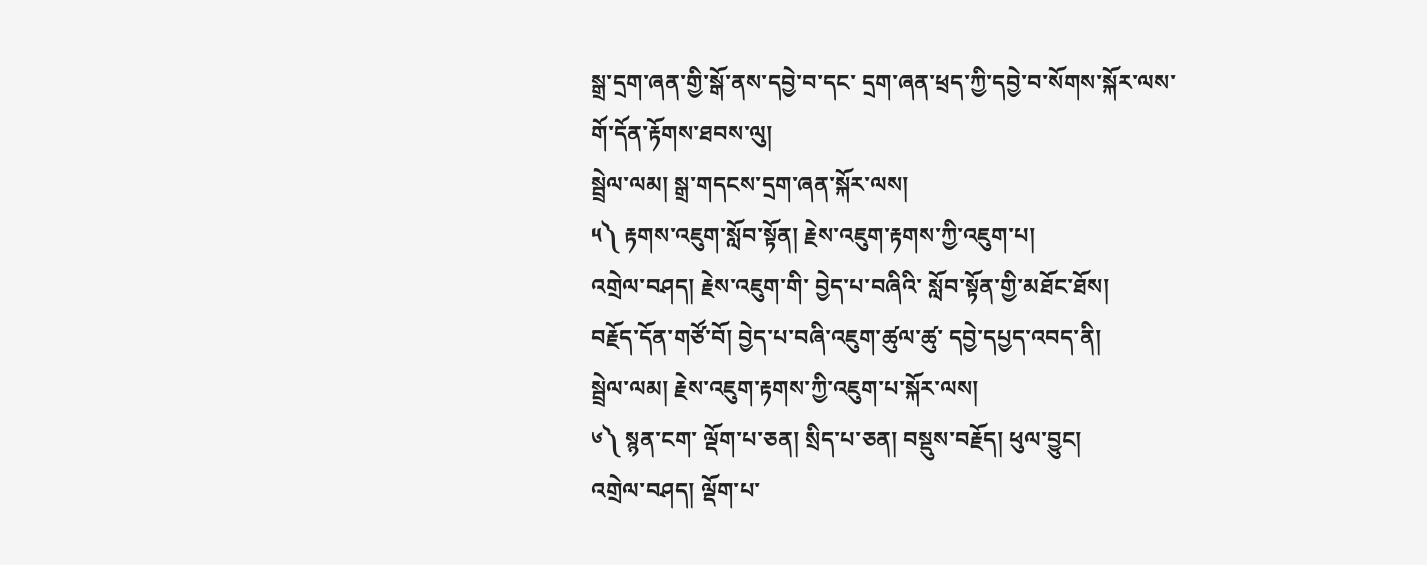སྒྲ་དྲག་ཞན་གྱི་སྒོ་ནས་དབྱེ་བ་དང་ དྲག་ཞན་ཕྲད་ཀྱི་དབྱེ་བ་སོགས་སྐོར་ལས་ གོ་དོན་རྟོགས་ཐབས་ལུ།
སྦྲེལ་ལམ། སྒྲ་གདངས་དྲག་ཞན་སྐོར་ལས།
༥༽ རྟགས་འཇུག་སློབ་སྟོན། རྗེས་འཇུག་རྟགས་ཀྱི་འཇུག་པ།
འགྲེལ་བཤད། རྗེས་འཇུག་གི་ བྱེད་པ་བཞིའི་ སློབ་སྟོན་གྱི་མཐོང་ཐོས།
བརྗོད་དོན་གཙོ་བོ། བྱེད་པ་བཞི་འཇུག་ཚུལ་ཚུ་ དབྱེ་དཔྱད་འབད་ནི།
སྦྲེལ་ལམ། རྗེས་འཇུག་རྟགས་ཀྱི་འཇུག་པ་སྐོར་ལས།
༦༽ སྙན་ངག་ ལྡོག་པ་ཅན། སྲིད་པ་ཅན། བསྡུས་བརྗོད། ཕུལ་བྱུང།
འགྲེལ་བཤད། ལྡོག་པ་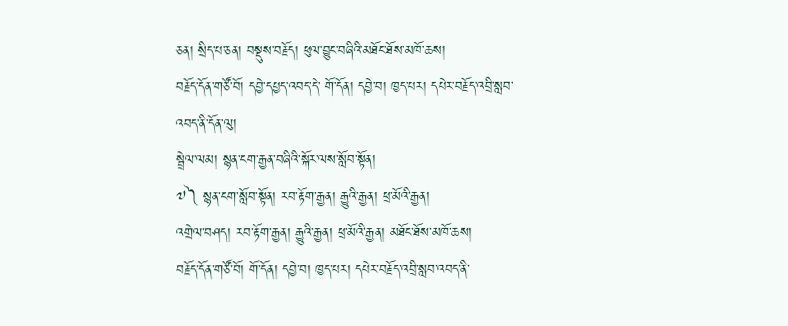ཅན། སྲིད་པ་ཅན། བསྡུས་བརྗོད། ཕུལ་བྱུང་བཞིའི་མཐོང་ཐོས་མཁོ་ཆས།
བརྗོད་དོན་གཙོ་བོ། དབྱེ་དཔྱད་འབད་དེ་ གོ་དོན། དབྱེ་བ། ཁྱད་པར། དཔེར་བརྗོད་འབྲི་སླབ་འབད་ནི་དོན་ལུ།
སྦྲེལ་ལམ། སྙན་ངག་རྒྱན་བཞིའི་སྐོར་ལས་སློབ་སྟོན།
༧༽ སྙན་ངག་སློབ་སྟོན། རབ་རྟོག་རྒྱན། རྒྱུའི་རྒྱན། ཕྲ་མོའི་རྒྱན།
འགྲེལ་བཤད། རབ་རྟོག་རྒྱན། རྒྱུའི་རྒྱན། ཕྲ་མོའི་རྒྱན། མཐོང་ཐོས་མཁོ་ཆས།
བརྗོད་དོན་གཙོ་བོ། གོ་དོན། དབྱེ་བ། ཁྱད་པར། དཔེར་བརྗོད་འབྲི་སླབ་འབད་ནི་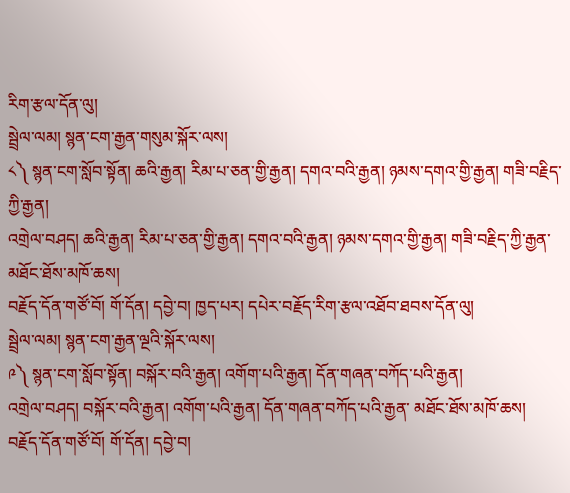རིག་རྩལ་དོན་ལུ།
སྦྲེལ་ལམ། སྙན་ངག་རྒྱན་གསུམ་སྐོར་ལས།
༨༽ སྙན་ངག་སློབ་སྟོན། ཆའི་རྒྱན། རིམ་པ་ཅན་གྱི་རྒྱན། དགའ་བའི་རྒྱན། ཉམས་དགའ་གྱི་རྒྱན། གཟི་བརྗིད་ཀྱི་རྒྱན།
འགྲེལ་བཤད། ཆའི་རྒྱན། རིམ་པ་ཅན་གྱི་རྒྱན། དགའ་བའི་རྒྱན། ཉམས་དགའ་གྱི་རྒྱན། གཟི་བརྗིད་ཀྱི་རྒྱན་མཐོང་ཐོས་མཁོ་ཆས།
བརྗོད་དོན་གཙོ་བོ། གོ་དོན། དབྱེ་བ། ཁྱད་པར། དཔེར་བརྗོད་རིག་རྩལ་འཐོབ་ཐབས་དོན་ལུ།
སྦྲེལ་ལམ། སྙན་ངག་རྒྱན་ལྔའི་སྐོར་ལས།
༩༽ སྙན་ངག་སློབ་སྟོན། བསྐོར་བའི་རྒྱན། འགོག་པའི་རྒྱན། དོན་གཞན་བཀོད་པའི་རྒྱན།
འགྲེལ་བཤད། བསྐོར་བའི་རྒྱན། འགོག་པའི་རྒྱན། དོན་གཞན་བཀོད་པའི་རྒྱན་ མཐོང་ཐོས་མཁོ་ཆས།
བརྗོད་དོན་གཙོ་བོ། གོ་དོན། དབྱེ་བ།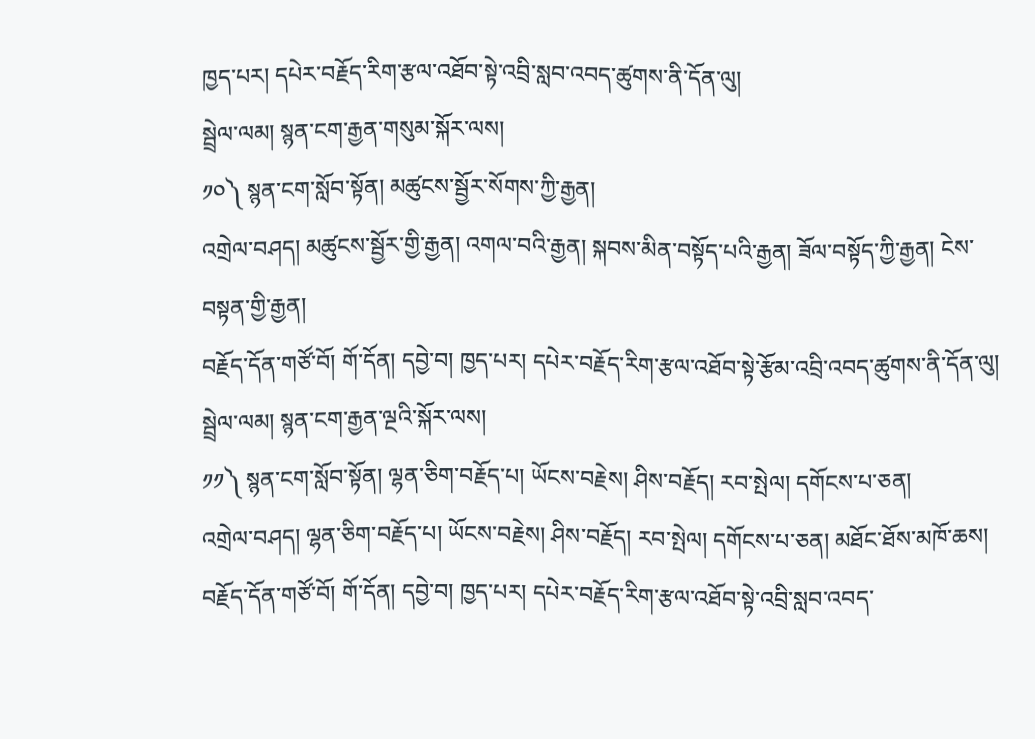ཁྱད་པར། དཔེར་བརྗོད་རིག་རྩལ་འཐོབ་སྟེ་འབྲི་སླབ་འབད་ཚུགས་ནི་དོན་ལུ།
སྦྲེལ་ལམ། སྙན་ངག་རྒྱན་གསུམ་སྐོར་ལས།
༡༠༽ སྙན་ངག་སློབ་སྟོན། མཚུངས་སྦྱོར་སོགས་ཀྱི་རྒྱན།
འགྲེལ་བཤད། མཚུངས་སྦྱོར་གྱི་རྒྱན། འགལ་བའི་རྒྱན། སྐབས་མིན་བསྟོད་པའི་རྒྱན། ཟོལ་བསྟོད་ཀྱི་རྒྱན། ངེས་བསྟན་གྱི་རྒྱན།
བརྗོད་དོན་གཙོ་བོ། གོ་དོན། དབྱེ་བ། ཁྱད་པར། དཔེར་བརྗོད་རིག་རྩལ་འཐོབ་སྟེ་རྩོམ་འབྲི་འབད་ཚུགས་ནི་དོན་ལུ།
སྦྲེལ་ལམ། སྙན་ངག་རྒྱན་ལྔའི་སྐོར་ལས།
༡༡༽ སྙན་ངག་སློབ་སྟོན། ལྷན་ཅིག་བརྗོད་པ། ཡོངས་བརྗེས། ཤིས་བརྗོད། རབ་སྤེལ། དགོངས་པ་ཅན།
འགྲེལ་བཤད། ལྷན་ཅིག་བརྗོད་པ། ཡོངས་བརྗེས། ཤིས་བརྗོད། རབ་སྤེལ། དགོངས་པ་ཅན། མཐོང་ཐོས་མཁོ་ཆས།
བརྗོད་དོན་གཙོ་བོ། གོ་དོན། དབྱེ་བ། ཁྱད་པར། དཔེར་བརྗོད་རིག་རྩལ་འཐོབ་སྟེ་འབྲི་སླབ་འབད་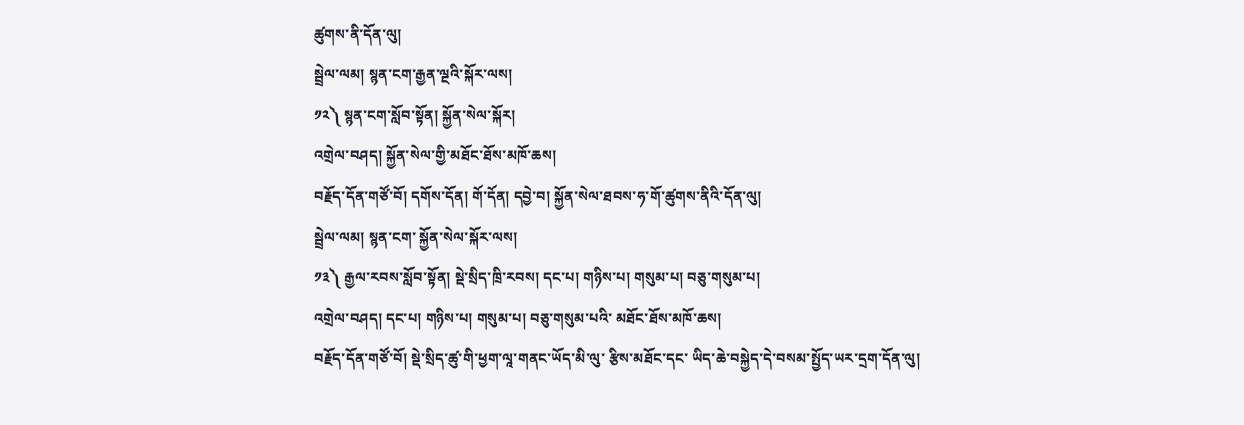ཚུགས་ནི་དོན་ལུ།
སྦྲེལ་ལམ། སྙན་ངག་རྒྱན་ལྔའི་སྐོར་ལས།
༡༢༽ སྙན་ངག་སློབ་སྟོན། སྐྱོན་སེལ་སྐོར།
འགྲེལ་བཤད། སྐྱོན་སེལ་གྱི་མཐོང་ཐོས་མཁོ་ཆས།
བརྗོད་དོན་གཙོ་བོ། དགོས་དོན། གོ་དོན། དབྱེ་བ། སྐྱོན་སེལ་ཐབས་ཧ་གོ་ཚུགས་ནིའི་དོན་ལུ།
སྦྲེལ་ལམ། སྙན་ངག་ སྐྱོན་སེལ་སྐོར་ལས།
༡༣༽ རྒྱལ་རབས་སློབ་སྟོན། སྡེ་སྲིད་ཁྲི་རབས། དང་པ། གཉིས་པ། གསུམ་པ། བཅུ་གསུམ་པ།
འགྲེལ་བཤད། དང་པ། གཉིས་པ། གསུམ་པ། བཅུ་གསུམ་པའི་ མཐོང་ཐོས་མཁོ་ཆས།
བརྗོད་དོན་གཙོ་བོ། སྡེ་སྲིད་ཚུ་གི་ཕྱག་ལཱ་གནང་ཡོད་མི་ལུ་ རྩིས་མཐོང་དང་ ཡིད་ཆེ་བསྐྱེད་དེ་བསམ་སྤྱོད་ཡར་དྲག་དོན་ལུ།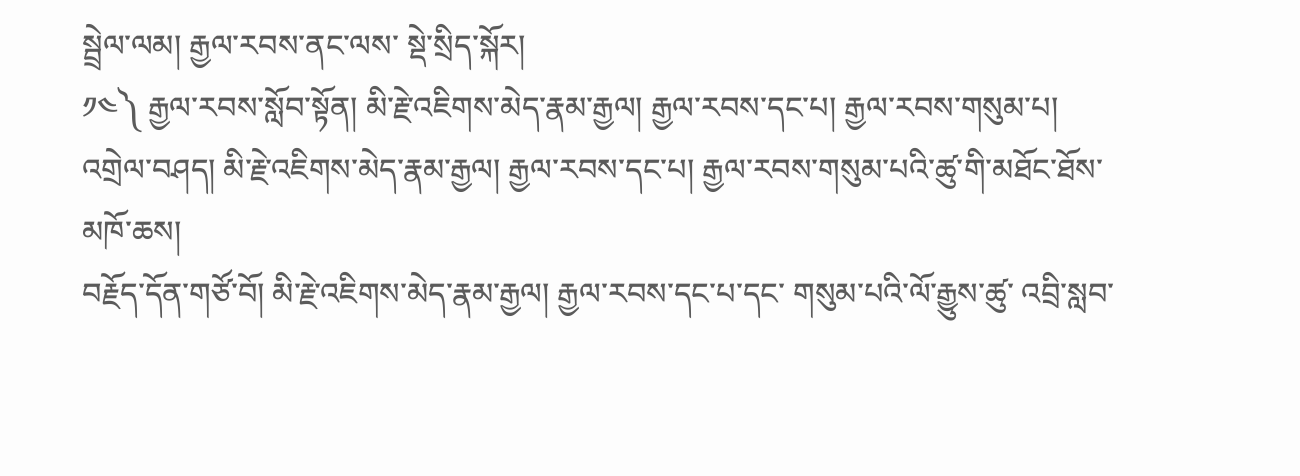སྦྲེལ་ལམ། རྒྱལ་རབས་ནང་ལས་ སྡེ་སྲིད་སྐོར།
༡༤༽ རྒྱལ་རབས་སློབ་སྟོན། མི་རྗེ་འཇིགས་མེད་རྣམ་རྒྱལ། རྒྱལ་རབས་དང་པ། རྒྱལ་རབས་གསུམ་པ།
འགྲེལ་བཤད། མི་རྗེ་འཇིགས་མེད་རྣམ་རྒྱལ། རྒྱལ་རབས་དང་པ། རྒྱལ་རབས་གསུམ་པའི་ཚུ་གི་མཐོང་ཐོས་མཁོ་ཆས།
བརྗོད་དོན་གཙོ་བོ། མི་རྗེ་འཇིགས་མེད་རྣམ་རྒྱལ། རྒྱལ་རབས་དང་པ་དང་ གསུམ་པའི་ལོ་རྒྱུས་ཚུ་ འབྲི་སླབ་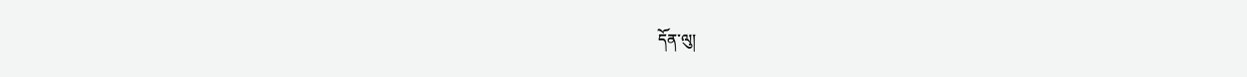དོན་ལུ།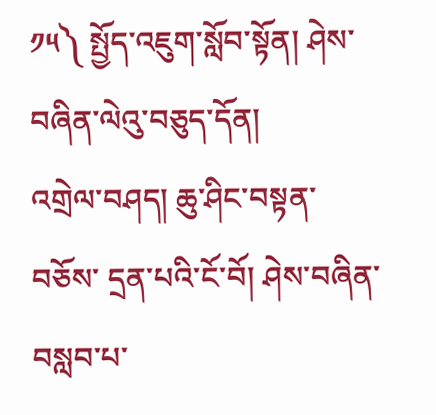༡༥༽ སྤྱོད་འཇུག་སློབ་སྟོན། ཤེས་བཞིན་ལེའུ་བཅུད་དོན།
འགྲེལ་བཤད། ཆུ་ཤིང་བསྟན་བཅོས་ དྲན་པའི་ངོ་བོ། ཤེས་བཞིན་ བསླབ་པ་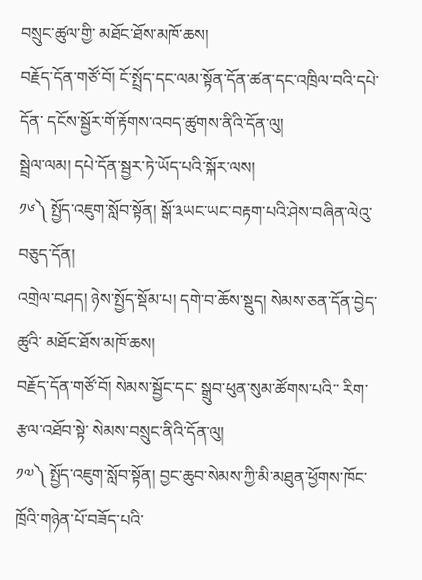བསྲུང་ཚུལ་གྱི་ མཐོང་ཐོས་མཁོ་ཆས།
བརྗོད་དོན་གཙོ་བོ། ངོ་སྤྲོད་དང་ལམ་སྟོན་དོན་ཚན་དང་འཁྲིལ་བའི་དཔེ་དོན་ དངོས་སྦྱོར་གོ་རྟོགས་འབད་ཚུགས་ནིའི་དོན་ལུ།
སྦྲེལ་ལམ། དཔེ་དོན་སྦྱར་ཏེ་ཡོད་པའི་སྐོར་ལས།
༡༦༽ སྤྱོད་འཇུག་སློབ་སྟོན། སྒོ་༣ཡང་ཡང་བརྟག་པའི་ཤེས་བཞིན་ལེའུ་བཅུད་དོན།
འགྲེལ་བཤད། ཉེས་སྤྱོད་སྡོམ་པ། དགེ་བ་ཆོས་སྡུད། སེམས་ཅན་དོན་བྱེད་ཚུའི་ མཐོང་ཐོས་མཁོ་ཆས།
བརྗོད་དོན་གཙོ་བོ། སེམས་སྦྱོང་དང་ སྒྲུབ་ཕུན་སུམ་ཚོགས་པའི་་ རིག་རྩལ་འཐོབ་སྟེ་ སེམས་བསྲུང་ནིའི་དོན་ལུ།
༡༧༽ སྤྱོད་འཇུག་སློབ་སྟོན། བྱང་ཆུབ་སེམས་ཀྱི་མི་མཐུན་ཕྱོགས་ཁོང་ཁྲོའི་གཉེན་པོ་བཟོད་པའི་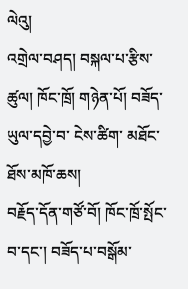ལེའུ།
འགྲེལ་བཤད། བསྐལ་པ་རྩིས་ཚུལ། ཁོང་ཁྲོ། གཉེན་པོ། བཟོད་ཡུལ་དབྱེ་བ་ ངེས་ཚིག་ མཐོང་ཐོས་མཁོ་ཆས།
བརྗོད་དོན་གཙོ་བོ། ཁོང་ཁྲོ་སྤོང་བ་དང་། བཟོད་པ་བསྒོམ་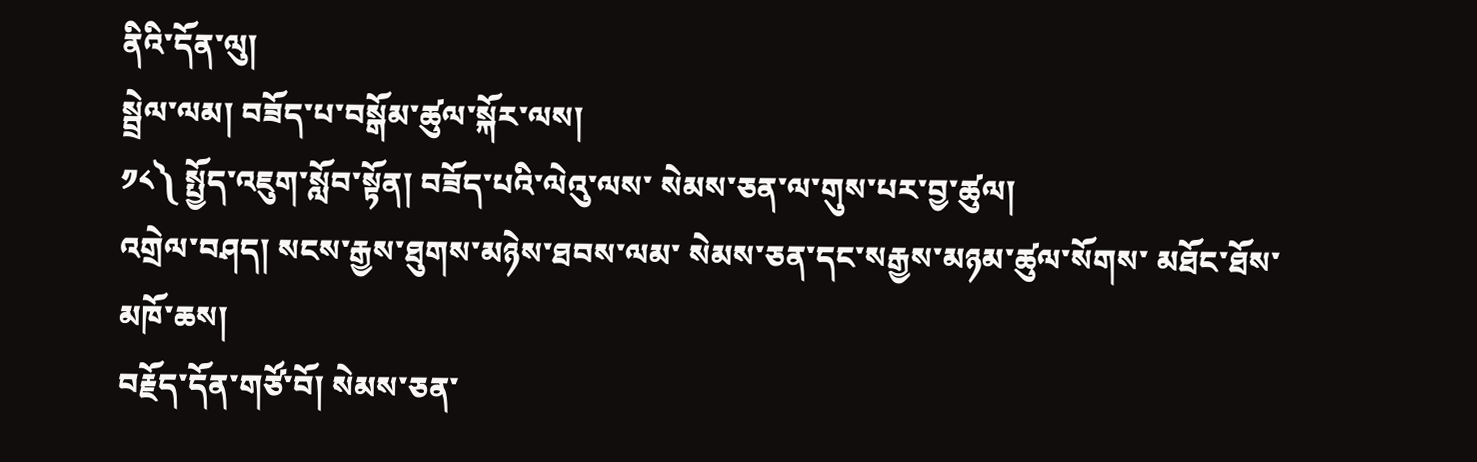ནིའི་དོན་ལུ།
སྦྲེལ་ལམ། བཟོད་པ་བསྒོམ་ཚུལ་སྐོར་ལས།
༡༨༽ སྤྱོད་འཇུག་སློབ་སྟོན། བཟོད་པའི་ལེའུ་ལས་ སེམས་ཅན་ལ་གུས་པར་བྱ་ཚུལ།
འགྲེལ་བཤད། སངས་རྒྱས་ཐུགས་མཉེས་ཐབས་ལམ་ སེམས་ཅན་དང་སརྒྱས་མཉམ་ཚུལ་སོགས་ མཐོང་ཐོས་མཁོ་ཆས།
བརྗོད་དོན་གཙོ་བོ། སེམས་ཅན་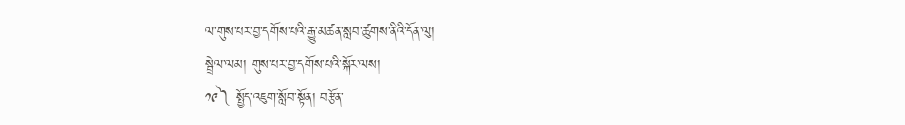ལ་གུས་པར་བྱ་དགོས་པའི་རྒྱུ་མཚན་སླབ་ཚུགས་ནིའི་དོན་ལུ།
སྦྲེལ་ལམ། གུས་པར་བྱ་དགོས་པའི་སྐོར་ལས།
༡༩༽ སྤྱོད་འཇུག་སློབ་སྟོན། བརྩོན་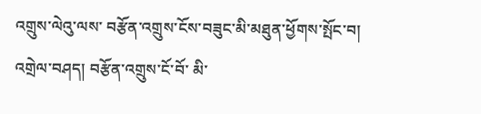འགྲུས་ལེའུ་ལས་ བརྩོན་འགྲུས་ངོས་བཟུང་མི་མཐུན་ཕྱོགས་སྤོང་བ།
འགྲེལ་བཤད། བརྩོན་འགྲུས་ངོ་བོ་ མི་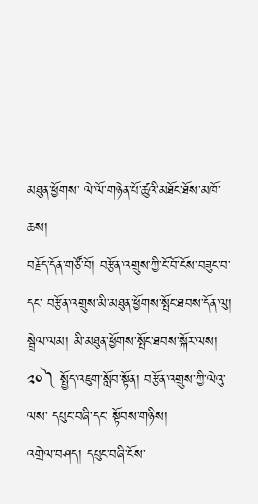མཐུན་ཕྱོགས་ ལེ་ལོ་གཉེན་པོ་ཚུའི་མཐོང་ཐོས་མཁོ་ཆས།
བརྗོད་དོན་གཙོ་བོ། བརྩོན་འགྲུས་ཀྱི་ངོ་བོ་ངོས་བཟུང་བ་དང་ བརྩོན་འགྲུས་མི་མཐུན་ཕྱོགས་སྤོང་ཐབས་དོན་ལུ།
སྦྲེལ་ལམ། མི་མཐུན་ཕྱོགས་སྤོང་ཐབས་སྐོར་ལས།
༢༠༽ སྤྱོད་འཇུག་སློབ་སྟོན། བརྩོན་འགྲུས་ཀྱི་ལེའུ་ལས་ དཔུང་བཞི་དང་ སྟོབས་གཉིས།
འགྲེལ་བཤད། དཔུང་བཞི་ངོས་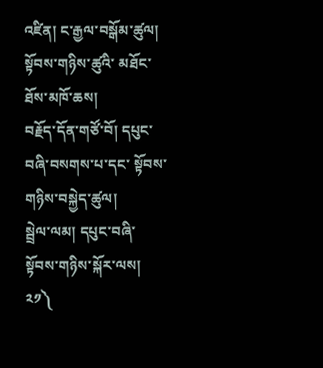འཛིན། ང་རྒྱལ་བསྒོམ་ཚུལ། སྟོབས་གཉིས་ཚུའི་ མཐོང་ཐོས་མཁོ་ཆས།
བརྗོད་དོན་གཙོ་བོ། དཔུང་བཞི་བསགས་པ་དང་ སྟོབས་གཉིས་བསྐྱེད་ཚུལ།
སྦྲེལ་ལམ། དཔུང་བཞི་སྟོབས་གཉིས་སྐོར་ལས།
༢༡༽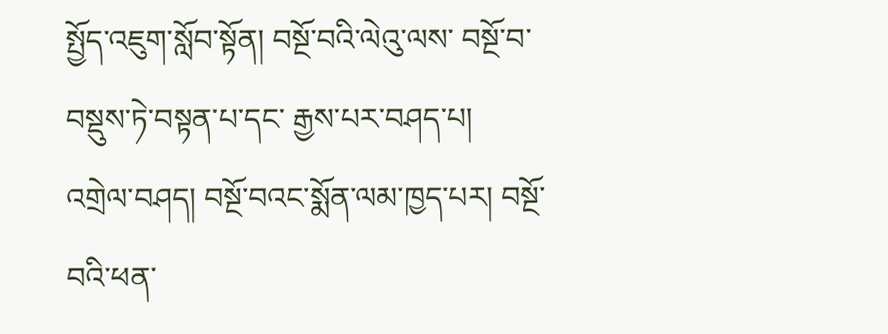སྤྱོད་འཇུག་སློབ་སྟོན། བསྔོ་བའི་ལེའུ་ལས་ བསྔོ་བ་བསྡུས་ཏེ་བསྟན་པ་དང་ རྒྱས་པར་བཤད་པ།
འགྲེལ་བཤད། བསྔོ་བའང་སྨོན་ལམ་ཁྱད་པར། བསྔོ་བའི་ཕན་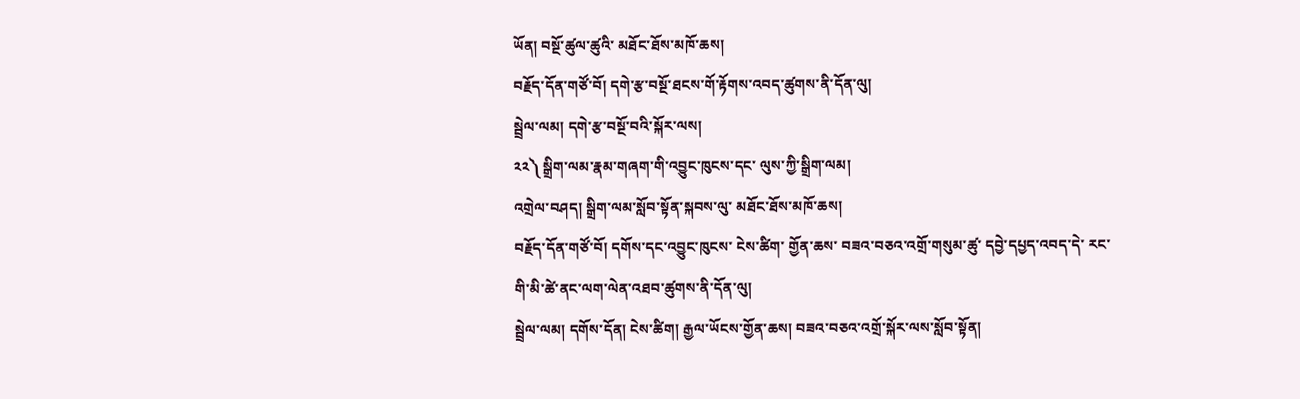ཡོན། བསྔོ་ཚུལ་ཚུའི་ མཐོང་ཐོས་མཁོ་ཆས།
བརྗོད་དོན་གཙོ་བོ། དགེ་རྩ་བསྔོ་ཐངས་གོ་རྟོགས་འབད་ཚུགས་ནི་དོན་ལུ།
སྦྲེལ་ལམ། དགེ་རྩ་བསྔོ་བའི་སྐོར་ལས།
༢༢༽ སྒྲིག་ལམ་རྣམ་གཞག་གི་འབྱུང་ཁུངས་དང་ ལུས་ཀྱི་སྒྲིག་ལམ།
འགྲེལ་བཤད། སྒྲིག་ལམ་སློབ་སྟོན་སྐབས་ལུ་ མཐོང་ཐོས་མཁོ་ཆས།
བརྗོད་དོན་གཙོ་བོ། དགོས་དང་འབྱུང་ཁུངས་ ངེས་ཚིག་ གྱོན་ཆས་ བཟའ་བཅའ་འགྲོ་གསུམ་ཚུ་ དབྱེ་དཔྱད་འབད་དེ་ རང་གི་མི་ཚེ་ནང་ལག་ལེན་འཐབ་ཚུགས་ནི་དོན་ལུ།
སྦྲེལ་ལམ། དགོས་དོན། ངེས་ཚིག། རྒྱལ་ཡོངས་གྱོན་ཆས། བཟའ་བཅའ་འགྲོ་སྐོར་ལས་སློབ་སྟོན།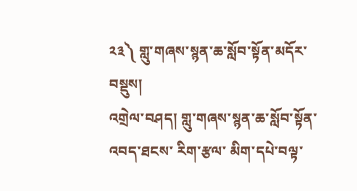༢༣༽ གླུ་གཞས་སྙན་ཆ་སློབ་སྟོན་མདོར་བསྡུས།
འགྲེལ་བཤད། གླུ་གཞས་སྙན་ཆ་སློབ་སྟོན་འབད་ཐངས་ རིག་རྩལ་ མིག་དཔེ་བལྟ་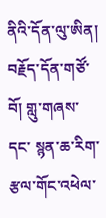ནིའི་དོན་ལུ་ཨིན།
བརྗོད་དོན་གཙོ་བོ། གླུ་གཞས་དང་ སྙན་ཆ་རིག་རྩལ་གོང་འཕེལ་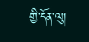གྱི་དོན་ལུ།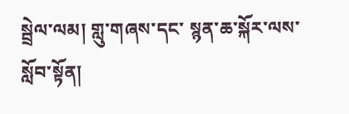སྦྲེལ་ལམ། གླུ་གཞས་དང་ སྙན་ཆ་སྐོར་ལས་ སློབ་སྟོན།